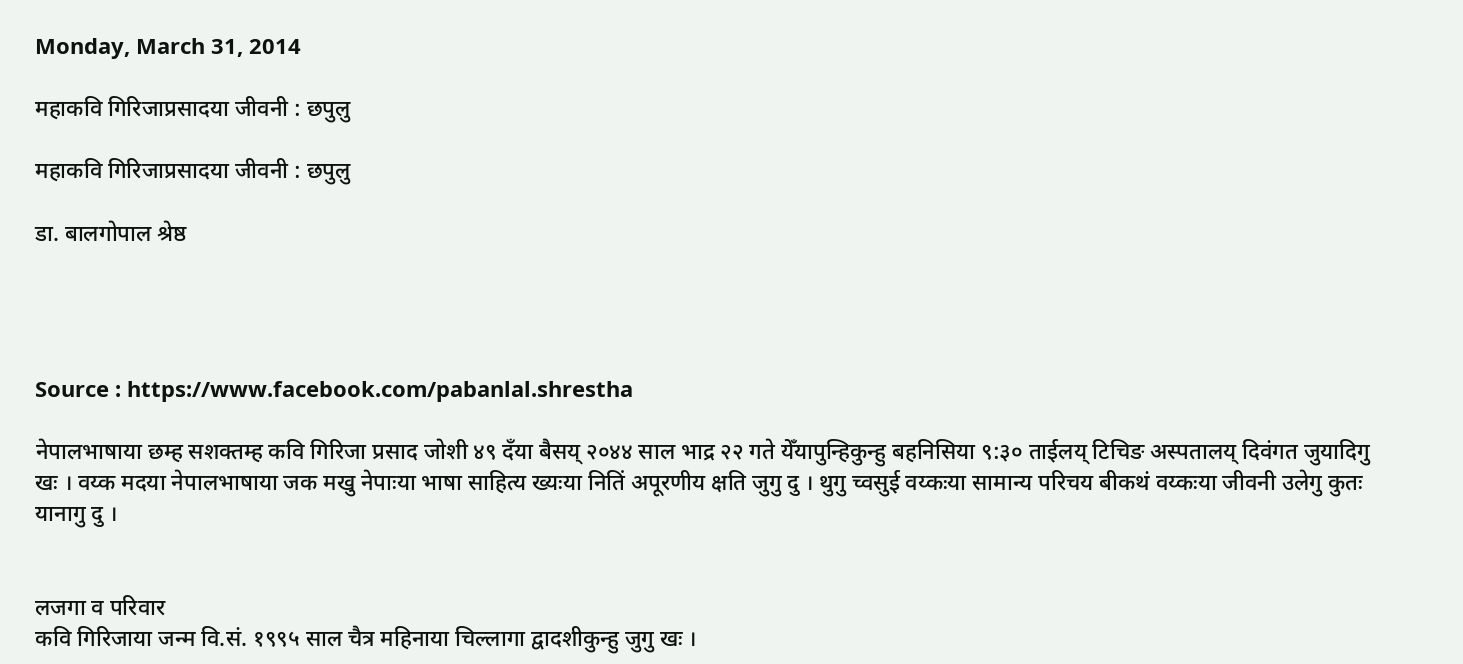Monday, March 31, 2014

महाकवि गिरिजाप्रसादया जीवनी : छपुलु

महाकवि गिरिजाप्रसादया जीवनी : छपुलु

डा. बालगोपाल श्रेष्ठ




Source : https://www.facebook.com/pabanlal.shrestha

नेपालभाषाया छम्ह सशक्तम्ह कवि गिरिजा प्रसाद जोशी ४९ दँया बैसय् २०४४ साल भाद्र २२ गते येँयापुन्हिकुन्हु बहनिसिया ९:३० ताईलय् टिचिङ अस्पतालय् दिवंगत जुयादिगु खः । वय्क मदया नेपालभाषाया जक मखु नेपाःया भाषा साहित्य ख्यःया नितिं अपूरणीय क्षति जुगु दु । थुगु च्वसुई वय्कःया सामान्य परिचय बीकथं वय्कःया जीवनी उलेगु कुतः यानागु दु ।


लजगा व परिवार
कवि गिरिजाया जन्म वि.सं. १९९५ साल चैत्र महिनाया चिल्लागा द्वादशीकुन्हु जुगु खः ।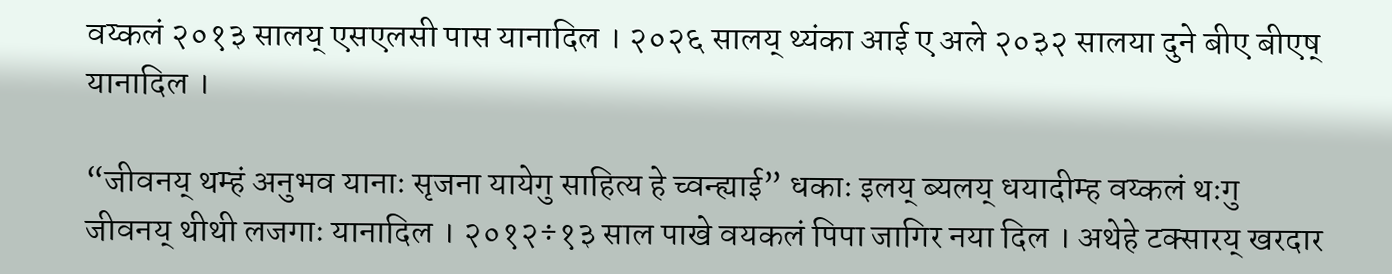वय्कलं २०१३ सालय् एसएलसी पास यानादिल । २०२६ सालय् थ्यंका आई ए अले २०३२ सालया दुने बीए बीएष् यानादिल ।

“जीवनय् थम्हं अनुभव यानाः सृजना यायेगु साहित्य हे च्वन्ह्याई” धकाः इलय् ब्यलय् धयादीम्ह वय्कलं थःगु जीवनय् थीथी लजगाः यानादिल । २०१२÷१३ साल पाखे वयकलं पिपा जागिर नया दिल । अथेहे टक्सारय् खरदार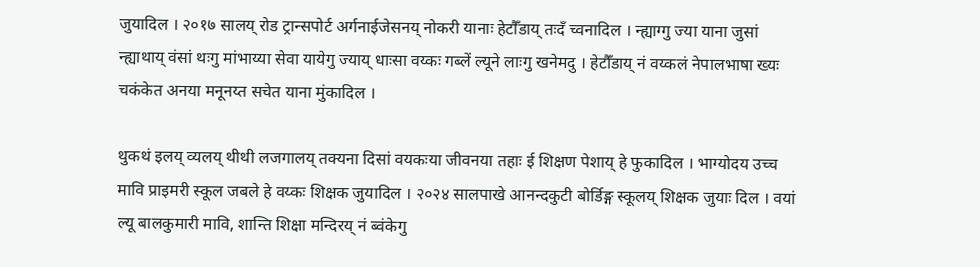जुयादिल । २०१७ सालय् रोड ट्रान्सपोर्ट अर्गनाईजेसनय् नोकरी यानाः हेटौँडाय् तःदँ च्वनादिल । न्ह्याग्गु ज्या याना जुसां न्ह्याथाय् वंसां थःगु मांभाय्या सेवा यायेगु ज्याय् धाःसा वय्कः गब्लें ल्यूने लाःगु खनेमदु । हेटौँडाय् नं वय्कलं नेपालभाषा ख्यः चकंकेत अनया मनूनय्त सचेत याना मुंकादिल ।

थुकथं इलय् व्यलय् थीथी लजगालय् तक्यना दिसां वयकःया जीवनया तहाः ई शिक्षण पेशाय् हे फुकादिल । भाग्योदय उच्च मावि प्राइमरी स्कूल जबले हे वय्कः शिक्षक जुयादिल । २०२४ सालपाखे आनन्दकुटी बोर्डिङ्ग स्कूलय् शिक्षक जुयाः दिल । वयां ल्यू बालकुमारी मावि, शान्ति शिक्षा मन्दिरय् नं ब्वंकेगु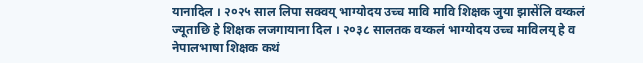यानादिल । २०२५ साल लिपा सक्वय् भाग्योदय उच्च मावि मावि शिक्षक जुया झासेंलि वय्कलं ज्यूताछि हे शिक्षक लजगायाना दिल । २०३८ सालतक वय्कलं भाग्योदय उच्च माविलय् हे व नेपालभाषा शिक्षक कथं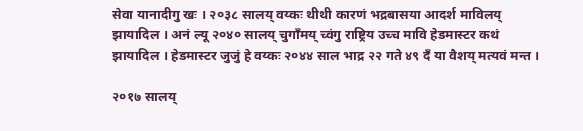सेवा यानादीगु खः । २०३८ सालय् वय्कः थीथी कारणं भद्रबासया आदर्श माविलय् झायादिल । अनं ल्यू २०४० सालय् चुगाँमय् च्वंगु राष्ट्रिय उच्च मावि हेडमास्टर कथं झायादिल । हेडमास्टर जुजुं हे वय्कः २०४४ साल भाद्र २२ गते ४९ दँ या वैशय् मत्यवं मन्त ।

२०१७ सालय्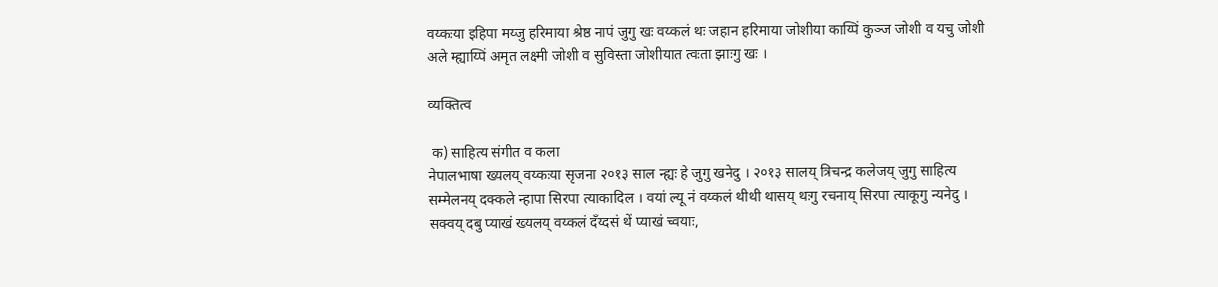वय्कःया इहिपा मय्जु हरिमाया श्रेष्ठ नापं जुगु खः वय्कलं थः जहान हरिमाया जोशीया काय्पिं कुञ्ज जोशी व यचु जोशी अले म्ह्याय्पिं अमृत लक्ष्मी जोशी व सुविस्ता जोशीयात त्वःता झाःगु खः ।

व्यक्तित्व

 क) साहित्य संगीत व कला
नेपालभाषा ख्यलय् वय्कःया सृजना २०१३ साल न्ह्यः हे जुगु खनेदु । २०१३ सालय् त्रिचन्द्र कलेजय् जुगु साहित्य सम्मेलनय् दक्कले न्हापा सिरपा त्याकादिल । वयां ल्यू नं वय्कलं थीथी थासय् थःगु रचनाय् सिरपा त्याकूगु न्यनेदु । सक्वय् दबु प्याखं ख्यलय् वय्कलं दँय्दसं थें प्याखं च्वयाः,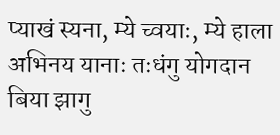प्याखं स्यना, म्ये च्वयाः, म्ये हाला अभिनय यानाः तःधंगु योगदान बिया झागु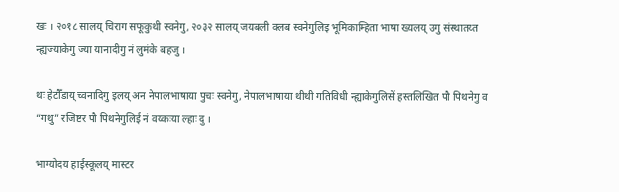खः । २०१८ सालय् चिराग सफूकुथी स्वनेगु, २०३२ सालय् जयबली क्लब स्वनेगुलिइ भूमिकाम्हिता भाषा ख्यलय् उगु संस्थातय्त न्ह्यज्याकेगु ज्या यानादीगु नं लुमंके बहजु ।

थः हेटौँडाय् च्वनादिगु इलय् अन नेपालभाषाया पुचः स्वनेगु, नेपालभाषाया थीथी गतिविधी न्ह्याकेगुलिसें हस्तलिखित पौ पिथनेगु व “गथु” रजिष्टर पौ पिथनेगुलिई नं वय्कःया ल्हाः दु ।

भाग्योदय हाईस्कूलय् मास्टर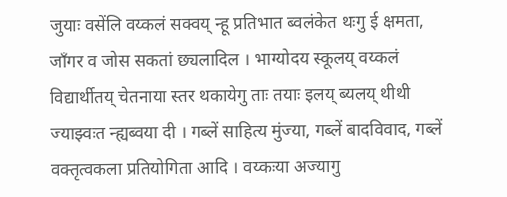जुयाः वसेंलि वय्कलं सक्वय् न्हू प्रतिभात ब्वलंकेत थःगु ई क्षमता, जाँगर व जोस सकतां छ्यलादिल । भाग्योदय स्कूलय् वय्कलं विद्यार्थीतय् चेतनाया स्तर थकायेगु ताः तयाः इलय् ब्यलय् थीथी ज्याझ्वःत न्ह्यब्वया दी । गब्लें साहित्य मुंज्या, गब्लें बादविवाद, गब्लें वक्तृत्वकला प्रतियोगिता आदि । वय्कःया अज्यागु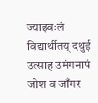ज्याझ्वःलं विद्यार्थीतय् दथुई उत्साह उमंगनापं जोश व जाँगर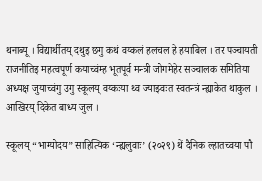थनाब्यू । विद्यार्थीतय् दथुइ छगु कथं वय्कलं हलचल हे हयाबिल । तर पञ्चायती राजनीतिइ महत्वपूर्ण कयाच्वंम्ह भूतपूर्व मन्त्री जोगमेहेर सञ्चालक समितिया अध्यक्ष जुयाच्वंगु उगु स्कूलय् वय्कःया थ्व ज्याझ्वःत स्वतन्त्रं न्ह्याकेत थाकुल । आखिरय् दिकेत बाध्य जुल ।

स्कूलय् “भाग्योदय” साहित्यिक ‘न्ह्यलुवाः’ (२०२९) थें दैनिक ल्हातच्वया पौ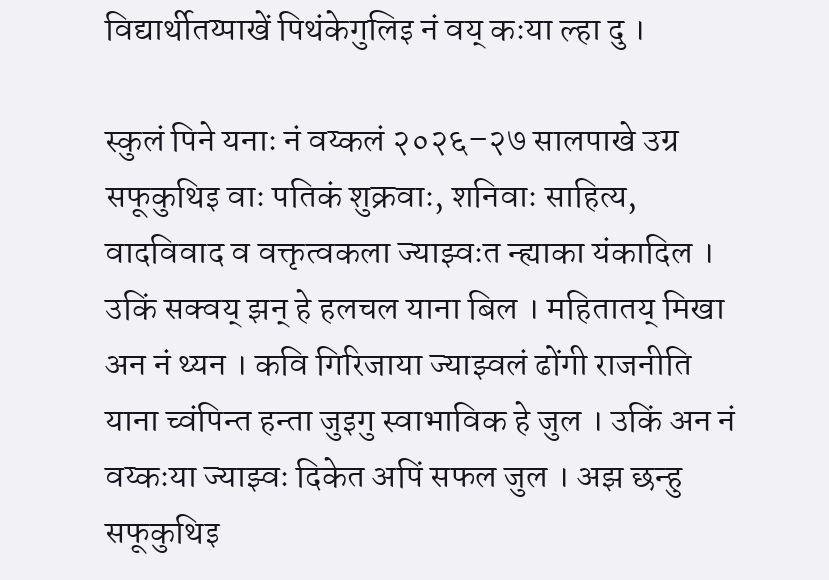विद्यार्थीतय्पाखें पिथंकेगुलिइ नं वय् कःया ल्हा दु ।

स्कुलं पिने यनाः नं वय्कलं २०२६–२७ सालपाखे उग्र सफूकुथिइ वाः पतिकं शुक्रवाः, शनिवाः साहित्य, वादविवाद व वक्तृत्वकला ज्याझ्वःत न्ह्याका यंकादिल । उकिं सक्वय् झन् हे हलचल याना बिल । महितातय् मिखा अन नं थ्यन । कवि गिरिजाया ज्याझ्वलं ढोंगी राजनीति याना च्वंपिन्त हन्ता जुइगु स्वाभाविक हे जुल । उकिं अन नं वय्कःया ज्याझ्वः दिकेत अपिं सफल जुल । अझ छन्हु सफूकुथिइ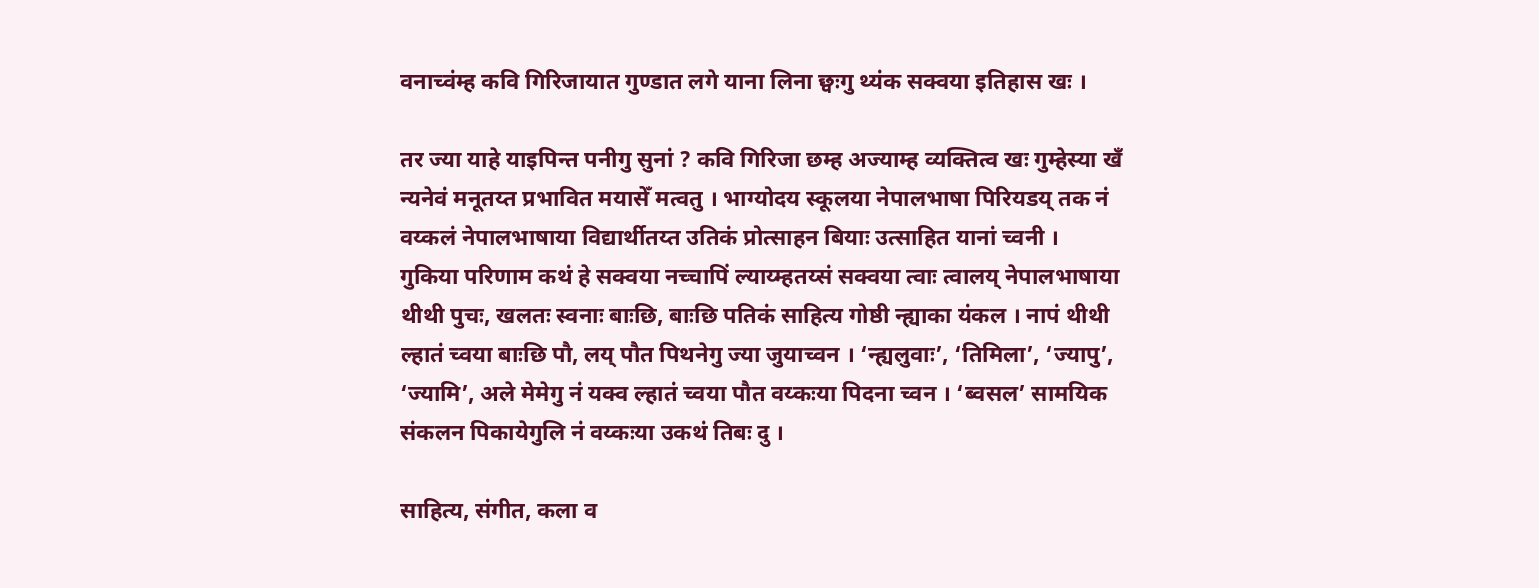वनाच्वंम्ह कवि गिरिजायात गुण्डात लगे याना लिना छ्वःगु थ्यंक सक्वया इतिहास खः ।

तर ज्या याहे याइपिन्त पनीगु सुनां ? कवि गिरिजा छम्ह अज्याम्ह व्यक्तित्व खः गुम्हेस्या खँ न्यनेवं मनूतय्त प्रभावित मयासेँ मत्वतु । भाग्योदय स्कूलया नेपालभाषा पिरियडय् तक नं वय्कलं नेपालभाषाया विद्यार्थीतय्त उतिकं प्रोत्साहन बियाः उत्साहित यानां च्वनी । गुकिया परिणाम कथं हे सक्वया नच्चापिं ल्याय्म्हतय्सं सक्वया त्वाः त्वालय् नेपालभाषाया थीथी पुचः, खलतः स्वनाः बाःछि, बाःछि पतिकं साहित्य गोष्ठी न्ह्याका यंकल । नापं थीथी ल्हातं च्वया बाःछि पौ, लय् पौत पिथनेगु ज्या जुयाच्वन । ‘न्ह्यलुवाः’, ‘तिमिला’, ‘ज्यापु’, ‘ज्यामि’, अले मेमेगु नं यक्व ल्हातं च्वया पौत वय्कःया पिदना च्वन । ‘ब्वसल’ सामयिक संकलन पिकायेगुलि नं वय्कःया उकथं तिबः दु ।

साहित्य, संगीत, कला व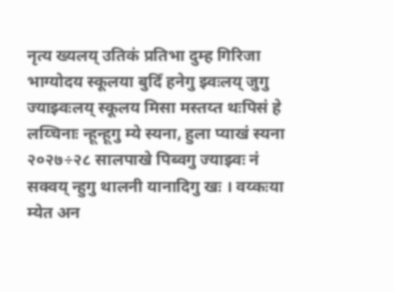नृत्य ख्यलय् उतिकं प्रतिभा दुम्ह गिरिजा भाग्योदय स्कूलया बुदिँ हनेगु झ्वःलय् जुगु ज्याझ्वःलय् स्कूलय मिसा मस्तय्त थःपिसं हे लय्चिनाः न्हून्हूगु म्ये स्यना, हुला प्याखं स्यना २०२७÷२८ सालपाखे पिब्वगु ज्याझ्वः नं सक्वय् न्हुगु थालनी यानादिगु खः । वय्कःया म्येत अन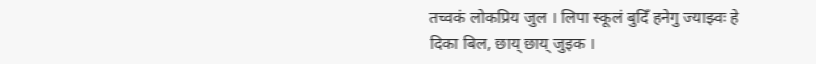तच्वकं लोकप्रिय जुल । लिपा स्कूलं बुदिँ हनेगु ज्याझ्वः हे दिका बिल, छाय् छाय् जुइक ।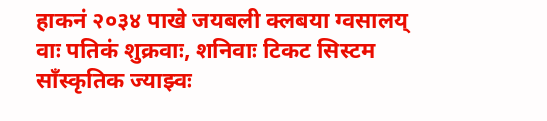हाकनं २०३४ पाखे जयबली क्लबया ग्वसालय् वाः पतिकं शुक्रवाः, शनिवाः टिकट सिस्टम साँस्कृतिक ज्याझ्वः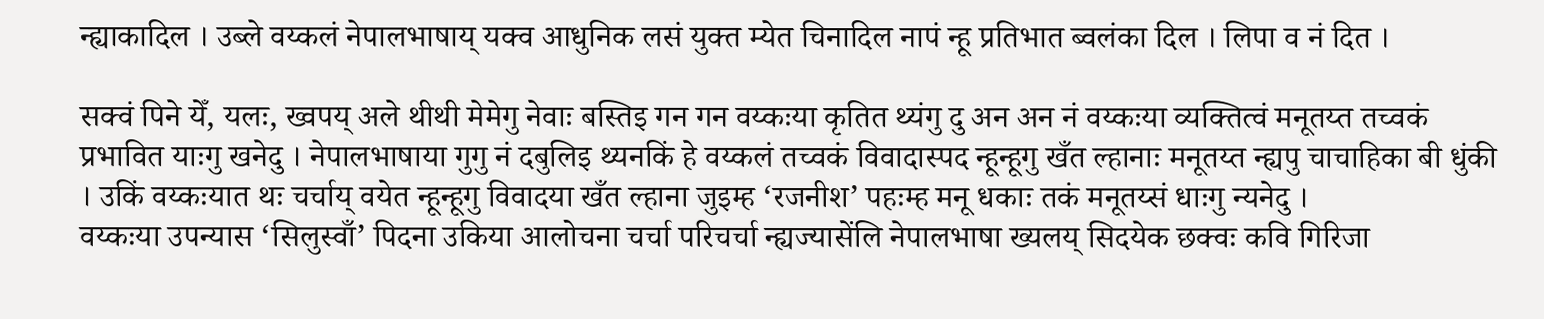न्ह्याकादिल । उब्ले वय्कलं नेपालभाषाय् यक्व आधुनिक लसं युक्त म्येत चिनादिल नापं न्हू प्रतिभात ब्वलंका दिल । लिपा व नं दित ।

सक्वं पिने येँ, यलः, ख्वपय् अले थीथी मेमेगु नेवाः बस्तिइ गन गन वय्कःया कृतित थ्यंगु दु अन अन नं वय्कःया व्यक्तित्वं मनूतय्त तच्वकं प्रभावित याःगु खनेदु । नेपालभाषाया गुगु नं दबुलिइ थ्यनकिं हे वय्कलं तच्वकं विवादास्पद न्हून्हूगु खँत ल्हानाः मनूतय्त न्ह्यपु चाचाहिका बी धुंकी । उकिं वय्कःयात थः चर्चाय् वयेत न्हून्हूगु विवादया खँत ल्हाना जुइम्ह ‘रजनीश’ पहःम्ह मनू धकाः तकं मनूतय्सं धाःगु न्यनेदु ।
वय्कःया उपन्यास ‘सिलुस्वाँ’ पिदना उकिया आलोचना चर्चा परिचर्चा न्ह्यज्यासेंलि नेपालभाषा ख्यलय् सिदयेक छक्वः कवि गिरिजा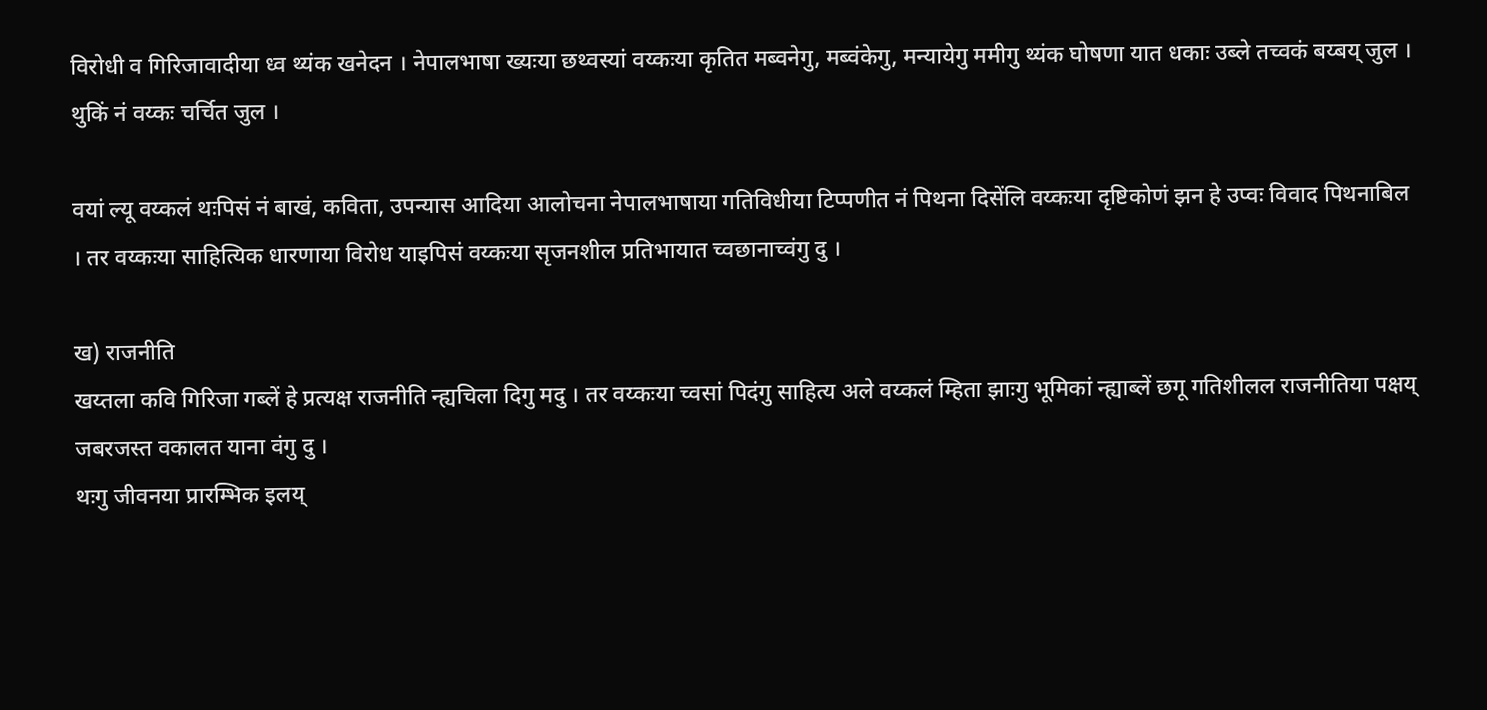विरोधी व गिरिजावादीया ध्व थ्यंक खनेदन । नेपालभाषा ख्यःया छथ्वस्यां वय्कःया कृतित मब्वनेगु, मब्वंकेगु, मन्यायेगु ममीगु थ्यंक घोषणा यात धकाः उब्ले तच्वकं बय्बय् जुल । थुकिं नं वय्कः चर्चित जुल ।

वयां ल्यू वय्कलं थःपिसं नं बाखं, कविता, उपन्यास आदिया आलोचना नेपालभाषाया गतिविधीया टिप्पणीत नं पिथना दिसेंलि वय्कःया दृष्टिकोणं झन हे उप्वः विवाद पिथनाबिल । तर वय्कःया साहित्यिक धारणाया विरोध याइपिसं वय्कःया सृजनशील प्रतिभायात च्वछानाच्वंगु दु ।

ख) राजनीति
खय्तला कवि गिरिजा गब्लें हे प्रत्यक्ष राजनीति न्ह्यचिला दिगु मदु । तर वय्कःया च्वसां पिदंगु साहित्य अले वय्कलं म्हिता झाःगु भूमिकां न्ह्याब्लें छगू गतिशीलल राजनीतिया पक्षय् जबरजस्त वकालत याना वंगु दु ।
थःगु जीवनया प्रारम्भिक इलय्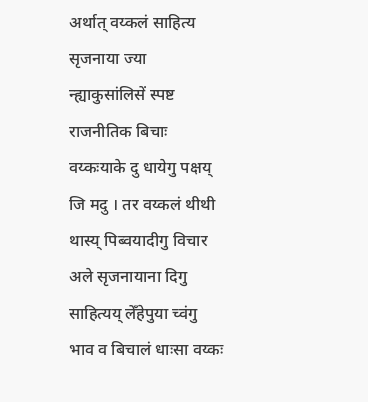अर्थात् वय्कलं साहित्य सृजनाया ज्या न्ह्याकुसांलिसें स्पष्ट राजनीतिक बिचाः वय्कःयाके दु धायेगु पक्षय् जि मदु । तर वय्कलं थीथी थास्य् पिब्वयादीगु विचार अले सृजनायाना दिगु साहित्यय् लेँहेपुया च्वंगु भाव व बिचालं धाःसा वय्कः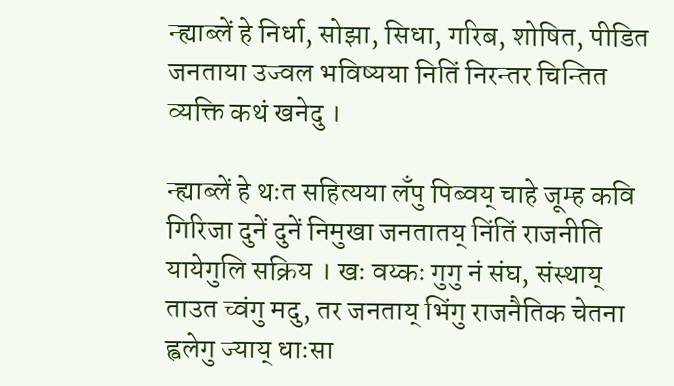न्ह्याब्लें हे निर्धा, सोझा, सिधा, गरिब, शोषित, पीडित जनताया उज्वल भविष्यया नितिं निरन्तर चिन्तित व्यक्ति कथं खनेदु ।

न्ह्याब्लें हे थःत सहित्यया लँपु पिब्वय् चाहे जूम्ह कवि गिरिजा दुनें दुनें निमुखा जनतातय् निंतिं राजनीति यायेगुलि सक्रिय । खः वय्कः गुगु नं संघ, संस्थाय् ताउत च्वंगु मदु, तर जनताय् भिंगु राजनैतिक चेतना ह्वलेगु ज्याय् धाःसा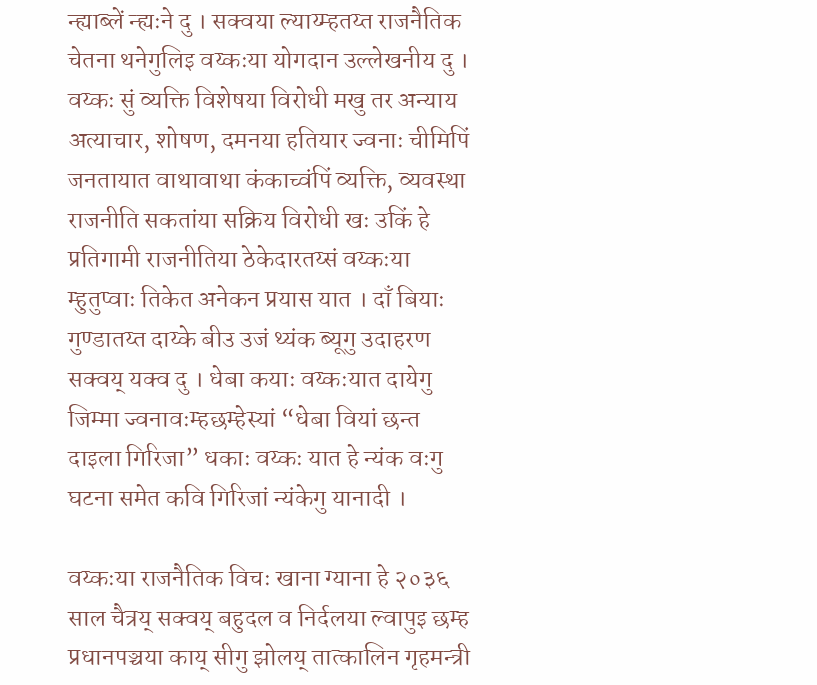न्ह्याब्लें न्ह्यःने दु । सक्वया ल्याय्म्हतय्त राजनैतिक चेतना थनेगुलिइ वय्कःया योगदान उल्लेखनीय दु । वय्कः सुं व्यक्ति विशेषया विरोधी मखु तर अन्याय अत्याचार, शोषण, दमनया हतियार ज्वनाः चीमिपिं जनतायात वाथावाथा कंकाच्वंपिं व्यक्ति, व्यवस्था राजनीति सकतांया सक्रिय विरोधी खः उकिं हे प्रतिगामी राजनीतिया ठेकेदारतय्सं वय्कःया म्हुतुप्वाः तिकेत अनेकन प्रयास यात । दाँ बियाः गुण्डातय्त दाय्के बीउ उजं थ्यंक ब्यूगु उदाहरण सक्वय् यक्व दु । धेबा कयाः वय्कःयात दायेगु जिम्मा ज्वनावःम्हछम्हेस्यां “धेबा वियां छन्त दाइला गिरिजा” धकाः वय्कः यात हे न्यंक वःगु घटना समेत कवि गिरिजां न्यंकेगु यानादी ।

वय्कःया राजनैतिक विचः खाना ग्याना हे २०३६ साल चैत्रय् सक्वय् बहुदल व निर्दलया ल्वापुइ छम्ह प्रधानपञ्चया काय् सीगु झोलय् तात्कालिन गृहमन्त्री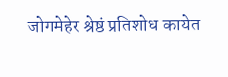जोगमेहेर श्रेष्ठं प्रतिशोध कायेत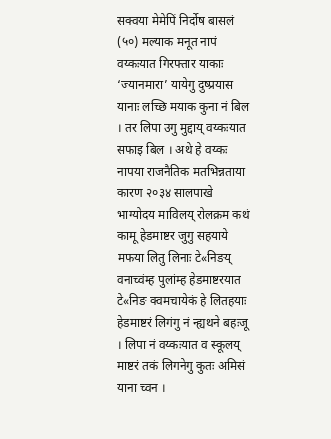सक्वया मेमेपिं निर्दोष बासलं (५०) मल्याक मनूत नापं वय्कःयात गिरफ्तार याकाः ‘ज्यानमारा’ यायेगु दुष्प्रयास यानाः लच्छि मयाक कुना नं बिल । तर लिपा उगु मुद्दाय् वय्कःयात सफाइ बिल । अथे हे वय्कः नापया राजनैतिक मतभिन्नताया कारण २०३४ सालपाखे भाग्योदय माविलय् रोलक्रम कथं कामू हेडमाष्टर जुगु सहयाये मफया लितु लिनाः टे«निङय् वनाच्वंम्ह पुलांम्ह हेडमाष्टरयात टे«निङ क्वमचायेकं हे लितहयाः हेडमाष्टरं लिगंगु नं न्ह्यथने बहःजू । लिपा नं वय्कःयात व स्कूलय् माष्टरं तकं लिगनेगु कुतः अमिसं याना च्वन ।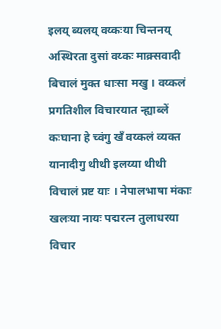इलय् ब्यलय् वय्कःया चिन्तनय् अस्थिरता दुसां वय्कः माक्र्सवादी बिचालं मुक्त धाःसा मखु । वय्कलं प्रगतिशील विचारयात न्ह्याब्लें कःघाना हे च्वंगु खँ वय्कलं व्यक्त यानादीगु थीथी इलय्या थीथी विचालं प्रष्ट याः । नेपालभाषा मंकाः खलःया नायः पद्मरत्न तुलाधरया विचार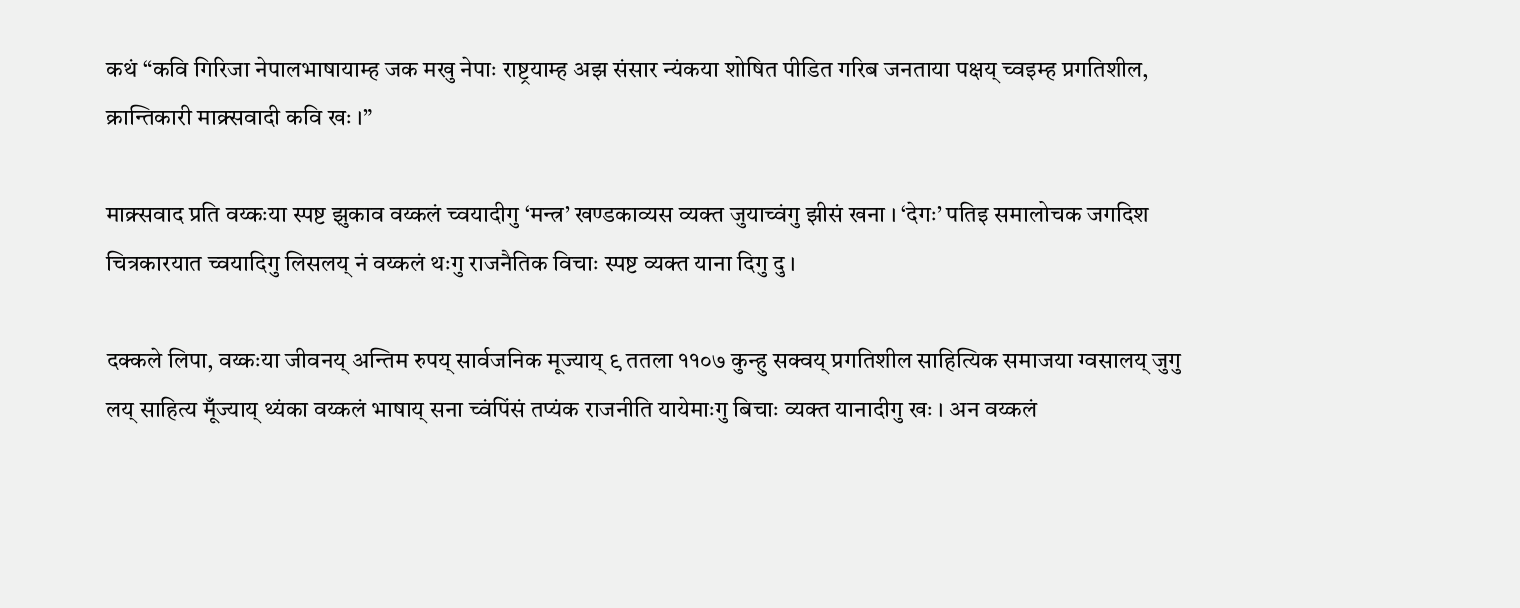कथं “कवि गिरिजा नेपालभाषायाम्ह जक मखु नेपाः राष्ट्रयाम्ह अझ संसार न्यंकया शोषित पीडित गरिब जनताया पक्षय् च्वइम्ह प्रगतिशील, क्रान्तिकारी माक्र्सवादी कवि खः ।”

माक्र्सवाद प्रति वय्कःया स्पष्ट झुकाव वय्कलं च्वयादीगु ‘मन्त्र’ खण्डकाव्यस व्यक्त जुयाच्वंगु झीसं खना । ‘देगः’ पतिइ समालोचक जगदिश चित्रकारयात च्वयादिगु लिसलय् नं वय्कलं थःगु राजनैतिक विचाः स्पष्ट व्यक्त याना दिगु दु ।

दक्कले लिपा, वय्कःया जीवनय् अन्तिम रुपय् सार्वजनिक मूज्याय् ९ ततला ११०७ कुन्हु सक्वय् प्रगतिशील साहित्यिक समाजया ग्वसालय् जुगु लय् साहित्य मूँज्याय् थ्यंका वय्कलं भाषाय् सना च्वंपिंसं तप्यंक राजनीति यायेमाःगु बिचाः व्यक्त यानादीगु खः । अन वय्कलं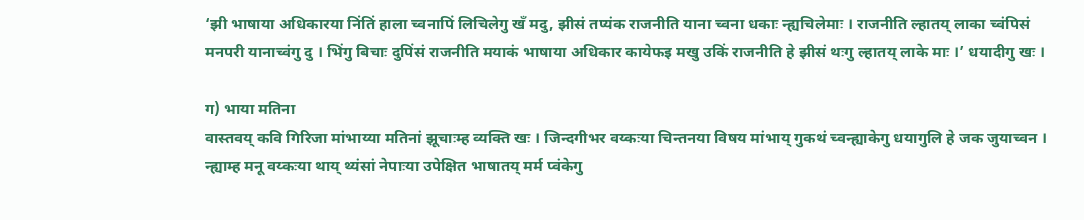‘झी भाषाया अधिकारया निंतिं हाला च्वनापिं लिचिलेगु खँ मदु, झीसं तप्यंक राजनीति याना च्वना धकाः न्ह्यचिलेमाः । राजनीति ल्हातय् लाका च्वंपिसं मनपरी यानाच्वंगु दु । भिंगु बिचाः दुपिंसं राजनीति मयाकं भाषाया अधिकार कायेफइ मखु उकिं राजनीति हे झीसं थःगु ल्हातय् लाके माः ।’ धयादीगु खः ।

ग) भाया मतिना
वास्तवय् कवि गिरिजा मांभाय्या मतिनां झूचाःम्ह व्यक्ति खः । जिन्दगीभर वय्कःया चिन्तनया विषय मांभाय् गुकथं च्वन्ह्याकेगु धयागुलि हे जक जुयाच्वन । न्ह्याम्ह मनू वय्कःया थाय् थ्यंसां नेपाःया उपेक्षित भाषातय् मर्म प्वंकेगु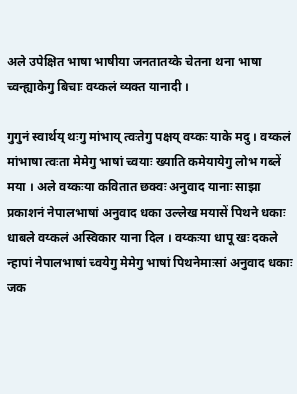अले उपेक्षित भाषा भाषीया जनतातय्के चेतना थना भाषा च्वन्ह्याकेगु बिचाः वय्कलं व्यक्त यानादी ।

गुगुनं स्वार्थय् थःगु मांभाय् त्वःतेगु पक्षय् वय्कः याके मदु । वय्कलं मांभाषा त्वःता मेमेगु भाषां च्वयाः ख्याति कमेयायेगु लोभ गब्लें मया । अले वय्कःया कवितात छक्वः अनुवाद यानाः साझा प्रकाशनं नेपालभाषां अनुवाद धका उल्लेख मयासें पिथने धकाः धाबले वय्कलं अस्विकार याना दिल । वय्कःया धापू खः दकले न्हापां नेपालभाषां च्वयेगु मेमेगु भाषां पिथनेमाःसां अनुवाद धकाः जक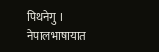पिथनेगु । नेपालभाषायात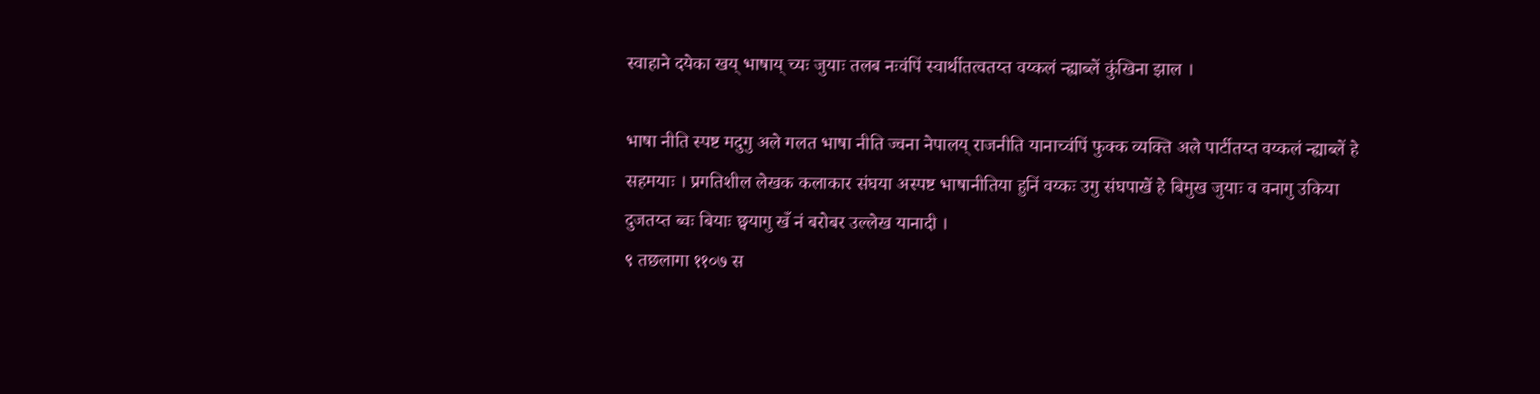स्वाहाने दयेका खय् भाषाय् च्यः जुयाः तलब नःवंपिं स्वार्थीतत्वतय्त वय्कलं न्ह्याब्लें कुंखिना झाल ।

भाषा नीति स्पष्ट मदुगु अले गलत भाषा नीति ज्वना नेपालय् राजनीति यानाच्वंपिं फुक्क व्यक्ति अले पार्टीतय्त वय्कलं न्ह्याब्लें हे सहमयाः । प्रगतिशील लेखक कलाकार संघया अस्पष्ट भाषानीतिया हुनिं वय्कः उगु संघपाखें हे बिमुख जुयाः व वनागु उकिया दुजतय्त ब्वः बियाः छ्वयागु खँ नं बरोबर उल्लेख यानादी ।
९ तछलागा ११०७ स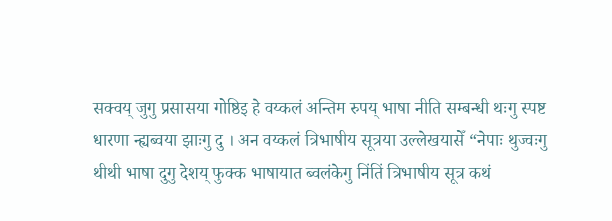सक्वय् जुगु प्रसासया गोष्ठिइ हे वय्कलं अन्तिम रुपय् भाषा नीति सम्बन्धी थःगु स्पष्ट धारणा न्ह्यब्वया झाःगु दु । अन वय्कलं त्रिभाषीय सूत्रया उल्लेखयासेँ “नेपाः थुज्वःगु थीथी भाषा दुगु देशय् फुक्क भाषायात ब्वलंकेगु निंतिं त्रिभाषीय सूत्र कथं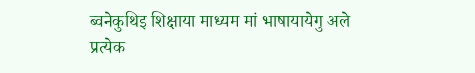ब्वनेकुथिइ शिक्षाया माध्यम मां भाषायायेगु अले प्रत्येक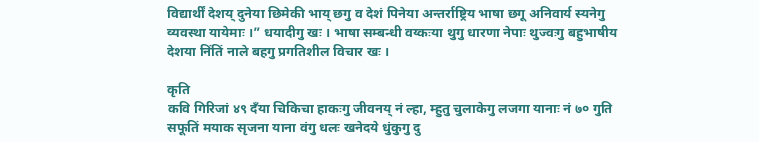विद्यार्थीं देशय् दुनेया छिमेकी भाय् छगु व देशं पिनेया अन्तर्राष्ट्रिय भाषा छगू अनिवार्य स्यनेगु व्यवस्था यायेमाः ।” धयादीगु खः । भाषा सम्बन्धी वय्कःया थुगु धारणा नेपाः थुज्वःगु बहुभाषीय देशया निंतिं नाले बहगु प्रगतिशील विचार खः ।

कृति
कवि गिरिजां ४९ दँया चिकिचा हाकःगु जीवनय् नं ल्हा, म्हुतु चुलाकेगु लजगा यानाः नं ७० गुति सफूतिं मयाक सृजना याना वंगु धलः खनेदये धुंकुगु दु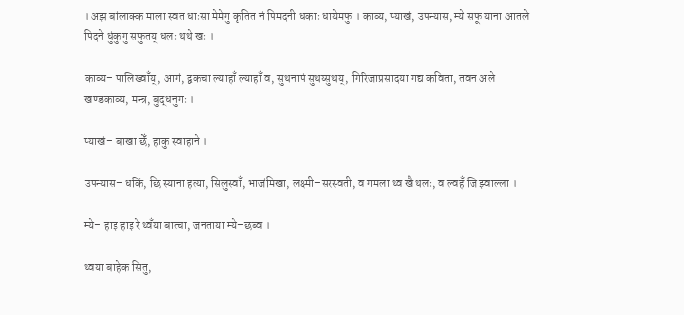। अझ बांलाक्क माला स्वत धाःसा मेमेगु कृतित नं पिमदनी धकाः धायेमफु । काव्य, प्याखं, उपन्यास, म्ये सफू याना आतले पिदने धुंकुगु सफुतय् धलः थथे खः ।

काव्य– पालिख्वाँय्, आगं, द्वकचा ल्याहाँ ल्याहाँ व, सुथनापं सुथय्सुथय्, गिरिजाप्रसादया गद्य कविता, तवन अले खण्डकाव्य, मन्त्र, बुद्धनुगः ।

प्याखं– बाखा छेँ, हाकु स्वाहाने ।

उपन्यास– धकिं, छि स्याना हत्या, सिलुस्वाँ, भाजंमिखा, लक्ष्मी–सरस्वती, व गमला थ्व खै थलः, व ल्वहँ जि झ्वाल्ला ।

म्ये– हाइ हाइ रे थ्वँया बात्चा, जनताया म्ये–छब्व ।

थ्वया बाहेक सितु,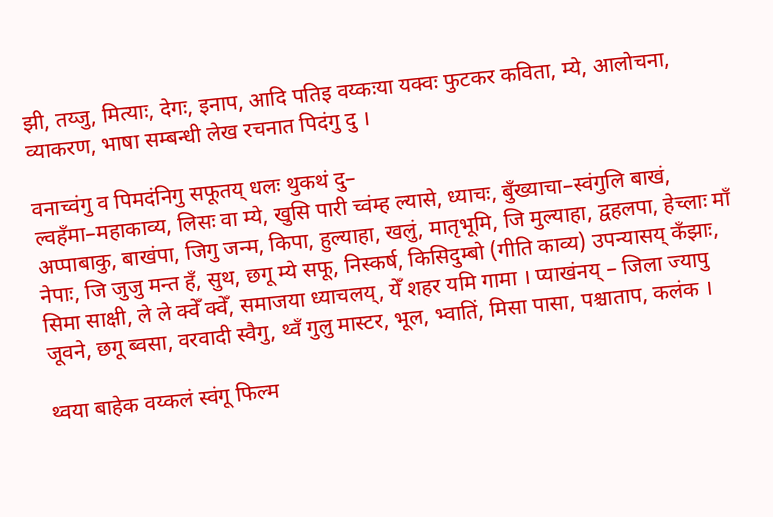झी, तय्जु, मित्याः, देगः, इनाप, आदि पतिइ वय्कःया यक्वः फुटकर कविता, म्ये, आलोचना, व्याकरण, भाषा सम्बन्धी लेख रचनात पिदंगु दु ।

वनाच्वंगु व पिमदंनिगु सफूतय् धलः थुकथं दु–
ल्वहँमा–महाकाव्य, लिसः वा म्ये, खुसि पारी च्वंम्ह ल्यासे, ध्याचः, बुँख्याचा–स्वंगुलि बाखं, अप्पाबाकु, बाखंपा, जिगु जन्म, किपा, हुल्याहा, खलुं, मातृभूमि, जि मुल्याहा, द्वहलपा, हेच्लाः माँ नेपाः, जि जुजु मन्त हँ, सुथ, छगू म्ये सफू, निस्कर्ष, किसिदुम्बो (गीति काव्य) उपन्यासय् कँझाः, सिमा साक्षी, ले ले क्वेँ क्वेँ, समाजया ध्याचलय्, येँ शहर यमि गामा । प्याखंनय् – जिला ज्यापु जूवने, छगू ब्वसा, वरवादी स्वैगु, थ्वँ गुलु मास्टर, भूल, भ्वातिं, मिसा पासा, पश्चाताप, कलंक ।

थ्वया बाहेक वय्कलं स्वंगू फिल्म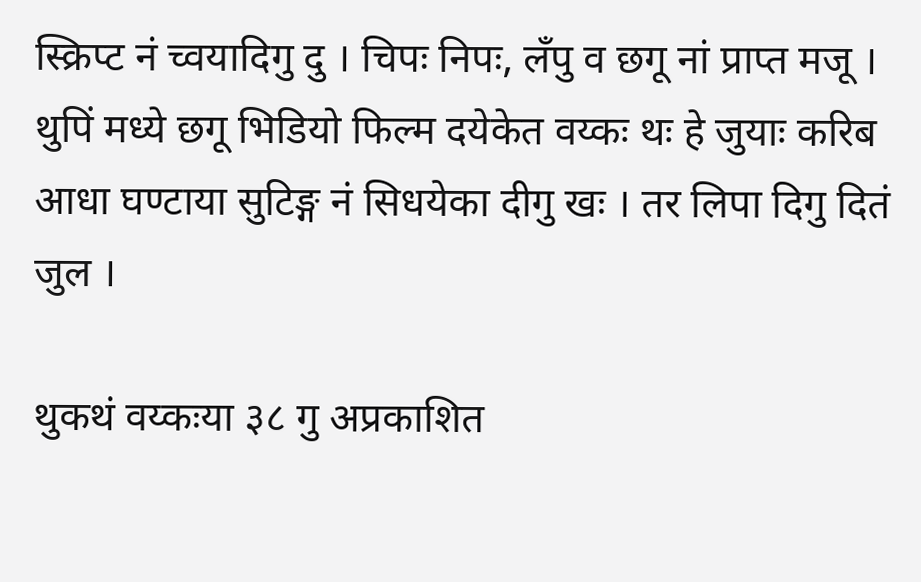स्क्रिप्ट नं च्वयादिगु दु । चिपः निपः, लँपु व छगू नां प्राप्त मजू । थुपिं मध्ये छगू भिडियो फिल्म दयेकेत वय्कः थः हे जुयाः करिब आधा घण्टाया सुटिङ्ग नं सिधयेका दीगु खः । तर लिपा दिगु दितं जुल ।

थुकथं वय्कःया ३८ गु अप्रकाशित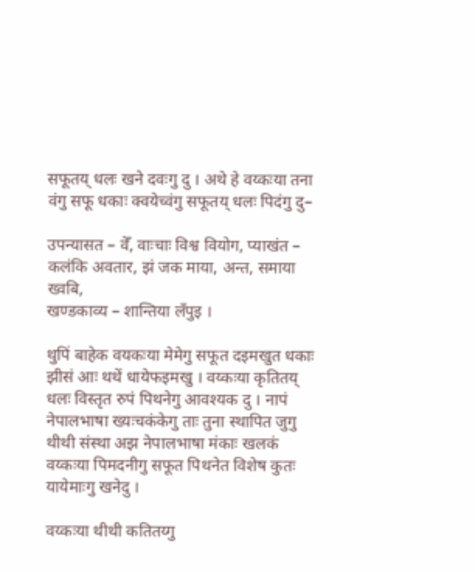सफूतय् धलः खने दवःगु दु । अथे हे वय्कःया तना वंगु सफू धकाः क्वयेच्वंगु सफूतय् धलः पिदंगु दु–

उपन्यासत – वेँ, वाःचाः विश्व वियोग, प्याखंत – कलंकि अवतार, झं जक माया, अन्त, समाया ख्वबि,
खण्डकाव्य – शान्तिया लँपुइ ।

थुपिं बाहेक वयकःया मेमेगु सफूत दइमखुत धकाः झीसं आः थथें धायेफइमखु । वय्कःया कृतितय् धलः विस्तृत रुपं पिथनेगु आवश्यक दु । नापं नेपालभाषा ख्यःचकंकेगु ताः तुना स्थापित जुगु थीथी संस्था अझ नेपालभाषा मंकाः खलकं वय्कःया पिमदनीगु सफूत पिथनेत विशेष कुतः यायेमाःगु खनेदु ।

वय्कःया थीथी कतितय्गु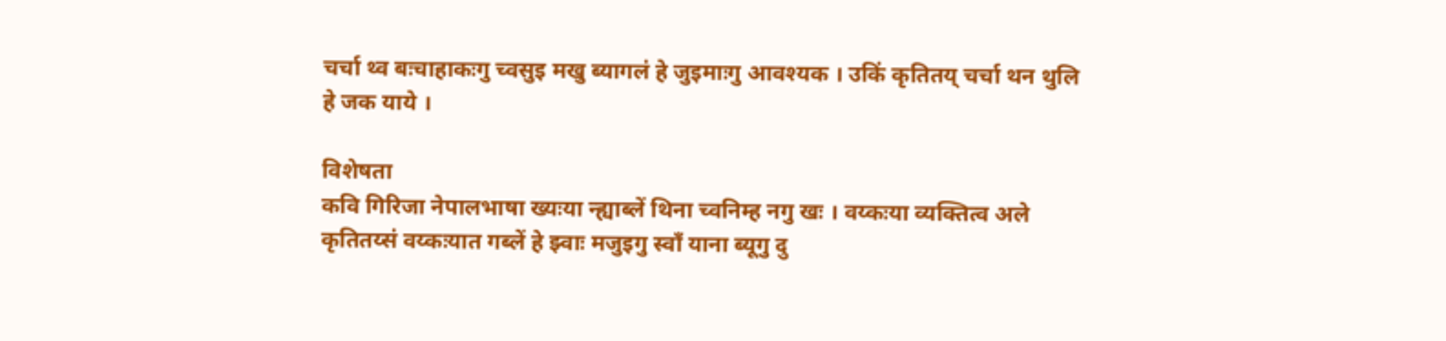चर्चा थ्व बःचाहाकःगु च्वसुइ मखु ब्यागलं हे जुइमाःगु आवश्यक । उकिं कृतितय् चर्चा थन थुलि हे जक याये ।

विशेषता
कवि गिरिजा नेपालभाषा ख्यःया न्ह्याब्लें थिना च्वनिम्ह नगु खः । वय्कःया व्यक्तित्व अले कृतितय्सं वय्कःयात गब्लें हे झ्वाः मजुइगु स्वाँ याना ब्यूगु दु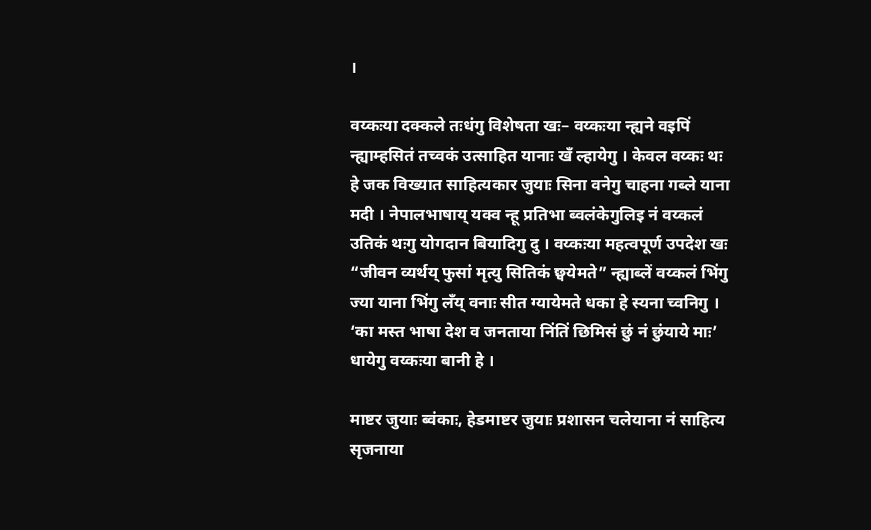।

वय्कःया दक्कले तःधंगु विशेषता खः– वय्कःया न्ह्यने वइपिं न्ह्याम्हसितं तच्वकं उत्साहित यानाः खँ ल्हायेगु । केवल वय्कः थः हे जक विख्यात साहित्यकार जुयाः सिना वनेगु चाहना गब्ले याना मदी । नेपालभाषाय् यक्व न्हू प्रतिभा ब्वलंकेगुलिइ नं वय्कलं उतिकं थःगु योगदान बियादिगु दु । वय्कःया महत्वपूर्ण उपदेश खः “जीवन व्यर्थय् फुसां मृत्यु सितिकं छ्वयेमते” न्ह्याब्लें वय्कलं भिंगु ज्या याना भिंगु लँय् वनाः सीत ग्यायेमते धका हे स्यना च्वनिगु । ‘का मस्त भाषा देश व जनताया निंतिं छिमिसं छुं नं छुंयाये माः’ धायेगु वय्कःया बानी हे ।

माष्टर जुयाः ब्वंकाः, हेडमाष्टर जुयाः प्रशासन चलेयाना नं साहित्य सृजनाया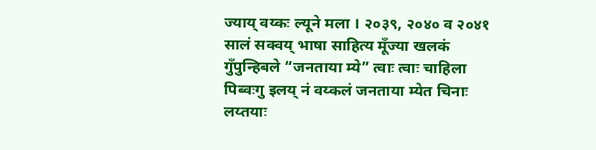ज्याय् वय्कः ल्यूने मला । २०३९, २०४० व २०४१ सालं सक्वय् भाषा साहित्य मूँज्या खलकं गुँपुन्हिबले “जनताया म्ये” त्वाः त्वाः चाहिला पिब्वःगु इलय् नं वय्कलं जनताया म्येत चिनाः लय्तयाः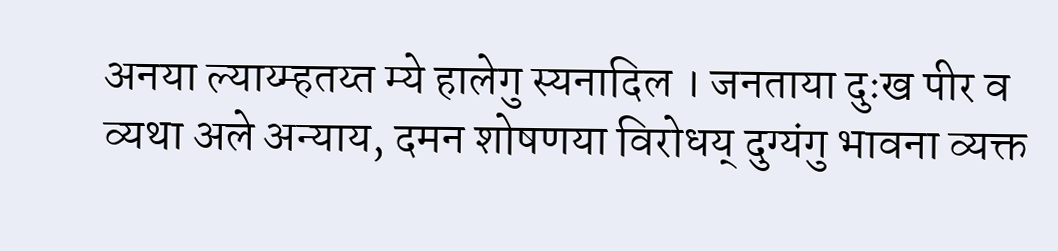अनया ल्याय्म्हतय्त म्ये हालेगु स्यनादिल । जनताया दुःख पीर व व्यथा अले अन्याय, दमन शोषणया विरोधय् दुग्यंगु भावना व्यक्त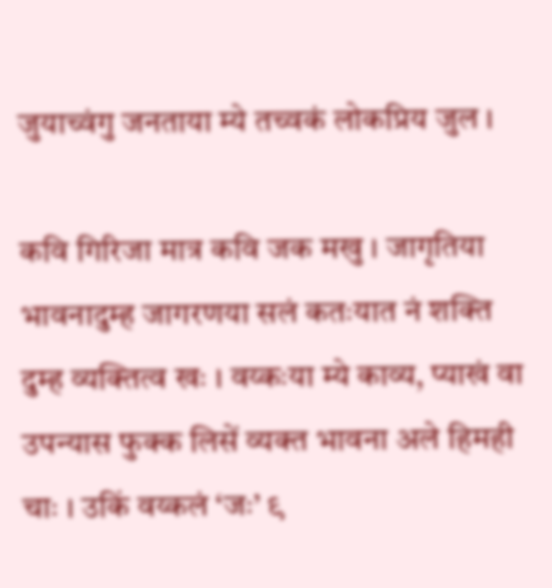जुयाच्वंगु जनताया म्ये तच्वकं लोकप्रिय जुल ।

कवि गिरिजा मात्र कवि जक मखु । जागृतिया भावनादुम्ह जागरणया सलं कतःयात नं शक्ति दुम्ह व्यक्तित्व खः । वय्कःया म्ये काव्य, प्याखं वा उपन्यास फुक्क लिसें व्यक्त भावना अले हिमही चाः । उकिं वय्कलं ‘जः’ ९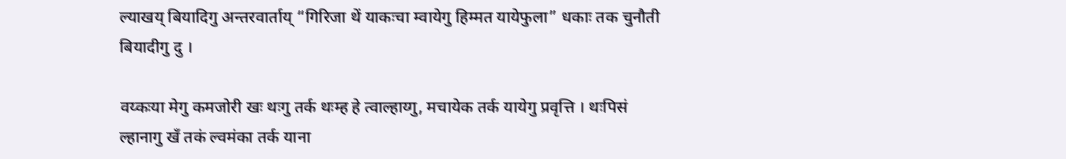ल्याखय् बियादिगु अन्तरवार्ताय् “गिरिजा थें याकःचा म्वायेगु हिम्मत यायेफुला” धकाः तक चुनौती बियादीगु दु ।

वय्कःया मेगु कमजोरी खः थःगु तर्क थःम्ह हे त्वाल्हाय्गु, मचायेक तर्क यायेगु प्रवृत्ति । थःपिसं ल्हानागु खँ तकं ल्वमंका तर्क याना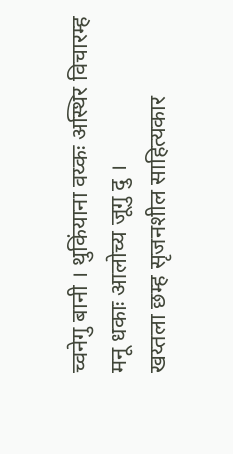च्वनेगु बानी । थुकिंयाना वय्कः अस्थिर विचारम्ह मनू धकाः आलोच्य जूगु दु ।
खय्तला छम्ह सृजनशील साहित्यकार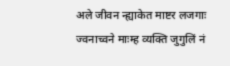अले जीवन न्ह्याकेत माष्टर लजगाः ज्वनाच्वने माःम्ह व्यक्ति जुगुलिं नं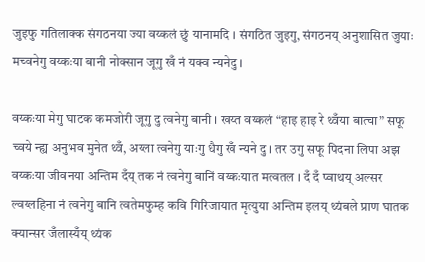जुइफु गतिलाक्क संगठनया ज्या वय्कलं छुं यानामदि । संगठित जुइगु, संगठनय् अनुशासित जुयाः मच्वनेगु वय्कःया बानी नोक्सान जूगु खँ नं यक्व न्यनेदु ।

वय्कःया मेगु घाटक कमजोरी जूगु दु त्वनेगु बानी । खय्त वय्कलं “हाइ हाइ रे थ्वँया बात्चा” सफू च्वये न्ह्य अनुभव मुनेत थ्वँ, अय्ला त्वनेगु याःगु धैगु खँ न्यने दु । तर उगु सफू पिदना लिपा अझ वय्कःया जीवनया अन्तिम दँय् तक नं त्वनेगु बानिं वय्कःयात मत्वतल । दँ दँ प्वाथय् अल्सर ल्वय्लहिना नं त्वनेगु बानि त्वतेमफुम्ह कवि गिरिजायात मृत्युया अन्तिम इलय् थ्यंबले प्राण घातक क्यान्सर जँलास्यँय् थ्यंक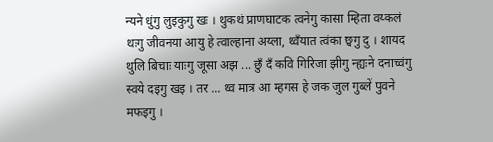न्यने धुंगु लुइकुगु खः । थुकथं प्राणघाटक त्वनेगु कासा म्हिता वय्कलं थःगु जीवनया आयु हे त्वाल्हाना अय्ला, थ्वँयात त्वंका छ्वगु दु । शायद थुलि बिचाः याःगु जूसा अझ ... छुँ दँ कवि गिरिजा झीगु न्ह्यःने दनाच्वंगु स्वये दइगु खइ । तर ... थ्व मात्र आ म्हगस हे जक जुल गुब्लें पुवने मफइगु ।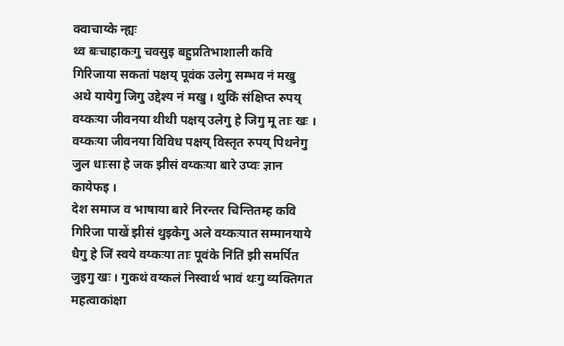क्वाचाय्के न्ह्यः
थ्व बःचाहाकःगु चवसुइ बहुप्रतिभाशाली कवि गिरिजाया सकतां पक्षय् पूवंक उलेगु सम्भव नं मखु अथे यायेगु जिगु उद्देश्य नं मखु । थुकिं संक्षिप्त रुपय् वय्कःया जीवनया थीथी पक्षय् उलेगु हे जिगु मू ताः खः । वय्कःया जीवनया विविध पक्षय् विस्तृत रुपय् पिथनेगु जुल धाःसा हे जक झीसं वय्कःया बारे उप्वः ज्ञान कायेफइ ।
देश समाज व भाषाया बारे निरन्तर चिन्तितम्ह कवि गिरिजा पाखें झीसं थुइकेगु अले वय्कःयात सम्मानयाये धैगु हे जिं स्वये वय्कःया ताः पूवंके निंतिं झी समर्पित जुइगु खः । गुकथं वय्कलं निस्वार्थ भावं थःगु व्यक्तिगत महत्वाकांक्षा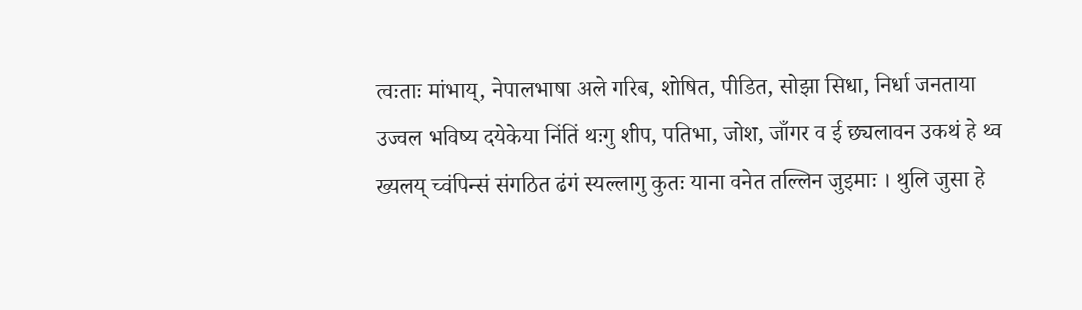त्वःताः मांभाय्, नेपालभाषा अले गरिब, शोषित, पीडित, सोझा सिधा, निर्धा जनताया उज्वल भविष्य दयेकेया निंतिं थःगु शीप, पतिभा, जोश, जाँगर व ई छ्यलावन उकथं हे थ्व ख्यलय् च्वंपिन्सं संगठित ढंगं स्यल्लागु कुतः याना वनेत तल्लिन जुइमाः । थुलि जुसा हे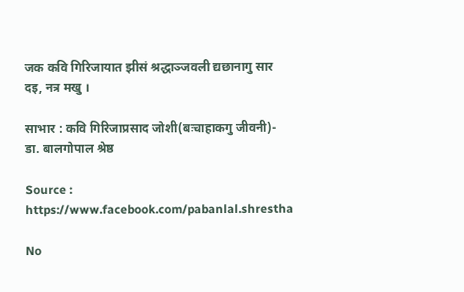जक कवि गिरिजायात झीसं श्रद्धाञ्जवली द्यछानागु सार दइ, नत्र मखु ।

साभार : कवि गिरिजाप्रसाद जोशी(बःचाहाकगु जीवनी)-
डा. बालगोपाल श्रेष्ठ

Source : https://www.facebook.com/pabanlal.shrestha

No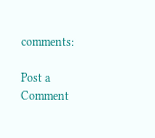comments:

Post a Comment